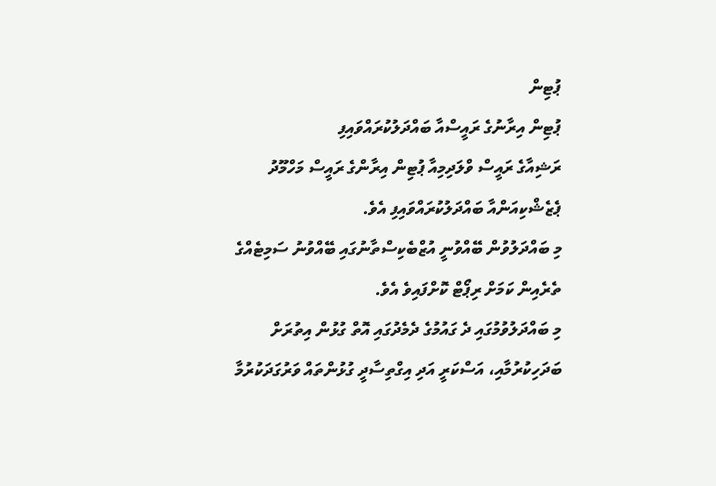ޕުޓިން
ޕުޓިން އިރާނުގެ ރައީސްއާ ބައްދަލުކުރައްވައިފި
ރަޝިއާގެ ރައީސް ވްލަދިމިއާ ޕުޓިން އިރާންގެ ރައީސް މަހްމޫދު ޕެޒެޝްކިއަންއާ ބައްދަލުކުރައްވައިފި އެވެ.
މި ބައްދަލުވުން ބޭއްވުނީ އުޒްބެކިސްތާނުގައި ބޭއްވުނު ސަމިޓެއްގެ ތެރެއިން ކަމަށް ރިޕޯޓް ކޮށްފައިވެ އެވެ.
މި ބައްދަލުވުމުގައި ދެ ގައުމުގެ ދެމެދުގައި އޮތް ގުޅުން އިތުރަށް ބަދަހިކުރުމާއި، އަސްކަރީ އަދި އިގްތިސާދީ ގުޅުންތައް ވަރުގަދަކުރުމާ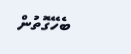ބެހޭގޮތުން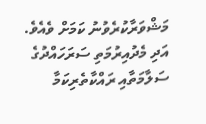މަޝްވަރާކުރެވުނު ކަމަށް ވެއެވެ. އަދި މެދުއިރުމަތި ސަރަހައްދުގެ ސަލާމަތާއި ރައްކާތެރިކަމާ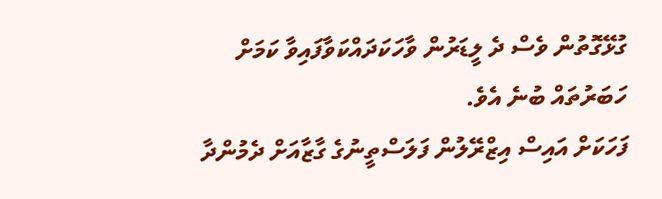ގުޅޭގޮތުން ވެސް ދެ ލީޑަރުން ވާހަކަދައްކަވާފައިވާ ކަމަށް ހަބަރުތައް ބުނެ އެވެ.
ފަހަކަށް އައިސް އިޒްރޭލުން ފަލަސްތީނުގެ ގާޒާއަށް ދެމުންދާ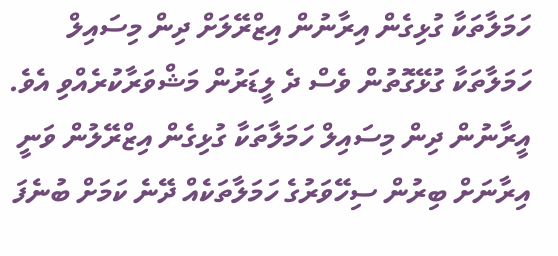ހަމަލާތަކާ ގުޅިގެން އިރާނުން އިޒްރޭލަށް ދިން މިސައިލް ހަމަލާތަކާ ގުޅޭގޮތުން ވެސް ދެ ލީޑަރުން މަޝްވަރާކުރެއްވި އެވެ. އީރާނުން ދިން މިސައިލް ހަމަލާތަކާ ގުޅިގެން އިޒްރޭލުން ވަނީ އިރާނަށް ބިރުން ސިހޭވަރުގެ ހަމަލާތަކެއް ދޭނެ ކަމަށް ބުނެފަ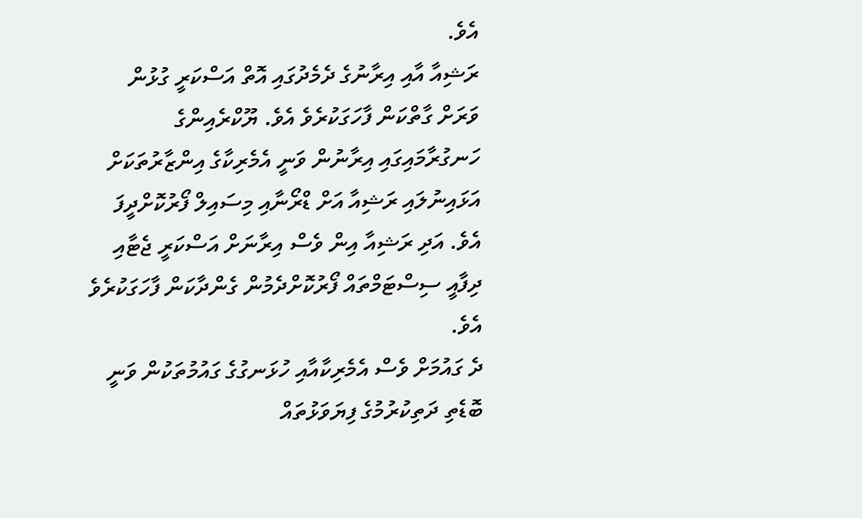އެވެ.
ރަޝިއާ އާއި އިރާނުގެ ދެމެދުގައި އޮތް އަސްކަރީ ގުޅުން ވަރަށް ގާތްކަން ފާހަގަކުރެވެ އެވެ. ޔޫކްރެއިންގެ ހަނގުރާމައިގައި އިރާނުން ވަނީ އެމެރިކާގެ އިންޒާރުތަކަށް އަޅައިނުލައި ރަޝިއާ އަށް ޑްރޯނާއި މިސައިލް ފޯރުކޮށްދީފަ އެވެ. އަދި ރަޝިއާ އިން ވެސް އިރާނަށް އަސްކަރީ ޖެޓާއި ދިފާއީ ސިސްޓަމްތައް ފޯރުކޮށްދެމުން ގެންދާކަން ފާހަގަކުރެވެ އެވެ.
ދެ ގައުމަށް ވެސް އެމެރިކާއާއި ހުޅަނގުގެ ގައުމުތަކުން ވަނީ ބޮޑެތި ދަތިކުރުމުގެ ފިޔަވަޅުތައް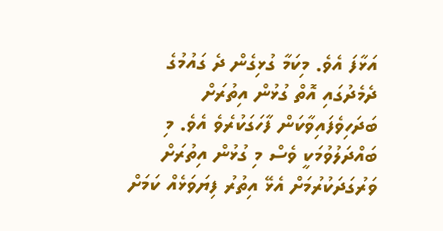އަޅާފަ އެވެ. މިކަމާ ގުޅިގެން ދެ ގައުމުގެ ދެމެދުގައި އޮތް ގުޅުން އިތުރަށް ބަދަހިވެފައިވާކަން ފާހަގަކުރެވެ އެވެ. މި ބައްދަލުވުމަކީ ވެސް މި ގުޅުން އިތުރަށް ވަރުގަދަކުރުމަށް އެޅޭ އިތުރު ފިޔަވަޅެއް ކަމަށް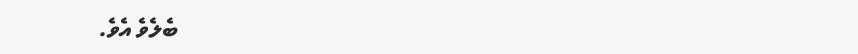ބެލެވެ އެވެ.